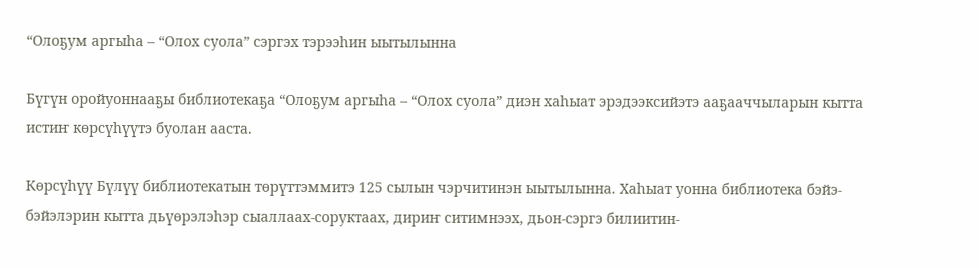“Олоҕум аргыһа – “Олох суола” сэргэх тэрээһин ыытылынна

Бүгүн оройуоннааҕы библиотекаҕа “Олоҕум аргыһа – “Олох суола” диэн хаһыат эрэдээксийэтэ ааҕааччыларын кытта истиҥ көрсүһүүтэ буолан ааста.

Көрсүһүү Бүлүү библиотекатын төрүттэммитэ 125 сылын чэрчитинэн ыытылынна. Хаһыат уонна библиотека бэйэ-бэйэлэрин кытта дьүөрэлэһэр сыаллаах-соруктаах, дириҥ ситимнээх, дьон-сэргэ билиитин-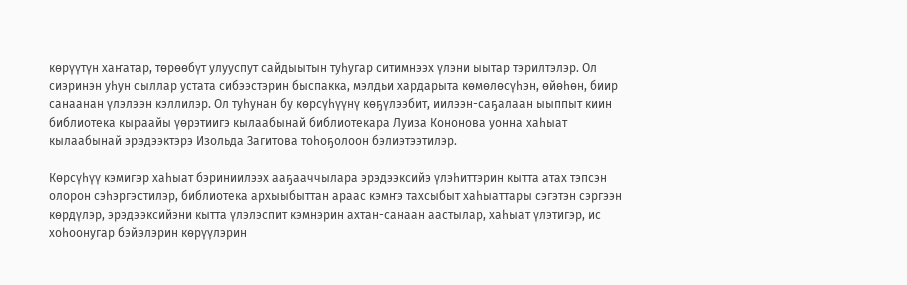көрүүтүн хаҥатар, төрөөбүт улууспут сайдыытын туһугар ситимнээх үлэни ыытар тэрилтэлэр. Ол сиэринэн уһун сыллар устата сибээстэрин быспакка, мэлдьи хардарыта көмөлөсүһэн, өйөһөн, биир санаанан үлэлээн кэллилэр. Ол туһунан бу көрсүһүүнү көҕүлээбит, иилээн-саҕалаан ыыппыт киин библиотека кыраайы үөрэтиигэ кылаабынай библиотекара Луиза Кононова уонна хаһыат кылаабынай эрэдээктэрэ Изольда Загитова тоһоҕолоон бэлиэтээтилэр.

Көрсүһүү кэмигэр хаһыат бэриниилээх ааҕааччылара эрэдээксийэ үлэһиттэрин кытта атах тэпсэн олорон сэһэргэстилэр, библиотека архыыбыттан араас кэмҥэ тахсыбыт хаһыаттары сэгэтэн сэргээн көрдүлэр, эрэдээксийэни кытта үлэлэспит кэмнэрин ахтан-санаан аастылар, хаһыат үлэтигэр, ис хоһоонугар бэйэлэрин көрүүлэрин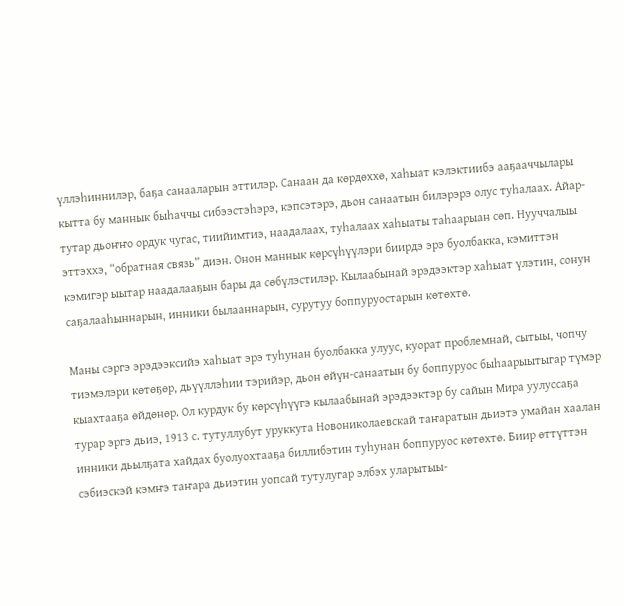үллэһиннилэр, баҕа санааларын эттилэр. Санаан да көрдөххө, хаһыат кэлэктиибэ ааҕааччылары кытта бу маннык быһаччы сибээстэһэрэ, кэпсэтэрэ, дьон санаатын билэрэрэ олус туһалаах. Айар-тутар дьоҥҥо ордук чугас, тиийимтиэ, наадалаах, туһалаах хаһыаты таһаарыан сөп. Нууччалыы эттэххэ, “обратная связь” диэн. Онон маннык көрсүһүүлэри биирдэ эрэ буолбакка, кэмиттэн кэмигэр ыытар наадалааҕын бары да сөбүлэстилэр. Кылаабынай эрэдээктэр хаһыат үлэтин, сонун саҕалааһыннарын, инники былааннарын, сурутуу боппуруостарын көтөхтө.

Маны сэргэ эрэдээксийэ хаһыат эрэ туһунан буолбакка улуус, куорат проблемнай, сытыы, чопчу тиэмэлэри көтөҕөр, дьүүллэһии тэрийэр, дьон өйүн-санаатын бу боппуруос быһаарыытыгар түмэр кыахтааҕа өйдөнөр. Ол курдук бу көрсүһүүгэ кылаабынай эрэдээктэр бу сайын Мира уулуссаҕа турар эргэ дьиэ, 1913 с. тутуллубут уруккута Новониколаевскай таҥаратын дьиэтэ умайан хаалан инники дьылҕата хайдах буолуохтааҕа биллибэтин туһунан боппуруос көтөхтө. Биир өттүттэн сэбиэскэй кэмҥэ таҥара дьиэтин уопсай тутулугар элбэх уларытыы-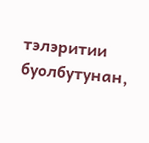тэлэритии буолбутунан,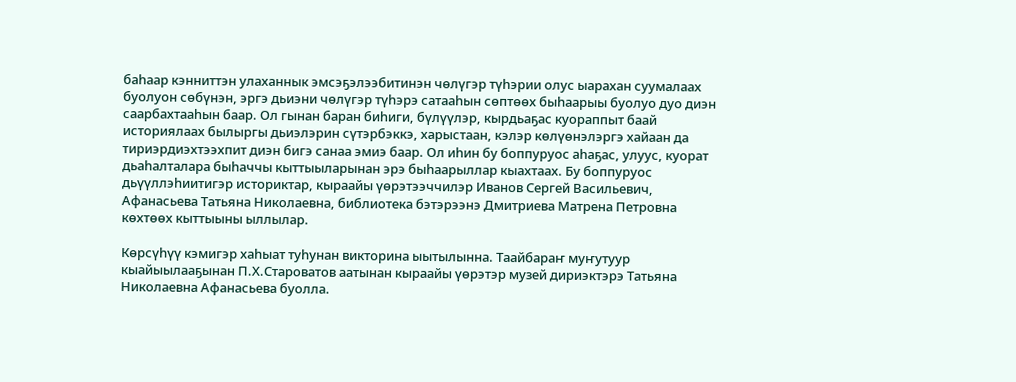баһаар кэнниттэн улаханнык эмсэҕэлээбитинэн чөлүгэр түһэрии олус ыарахан суумалаах буолуон сөбүнэн, эргэ дьиэни чөлүгэр түһэрэ сатааһын сөптөөх быһаарыы буолуо дуо диэн саарбахтааһын баар. Ол гынан баран биһиги, бүлүүлэр, кырдьаҕас куораппыт баай историялаах былыргы дьиэлэрин сүтэрбэккэ, харыстаан, кэлэр көлүөнэлэргэ хайаан да тириэрдиэхтээхпит диэн бигэ санаа эмиэ баар. Ол иһин бу боппуруос аһаҕас, улуус, куорат дьаһалталара быһаччы кыттыыларынан эрэ быһаарыллар кыахтаах. Бу боппуруос дьүүллэһиитигэр историктар, кыраайы үөрэтээччилэр Иванов Сергей Васильевич, Афанасьева Татьяна Николаевна, библиотека бэтэрээнэ Дмитриева Матрена Петровна  көхтөөх кыттыыны ыллылар.

Көрсүһүү кэмигэр хаһыат туһунан викторина ыытылынна. Таайбараҥ муҥутуур кыайыылааҕынан П.Х.Староватов аатынан кыраайы үөрэтэр музей дириэктэрэ Татьяна Николаевна Афанасьева буолла.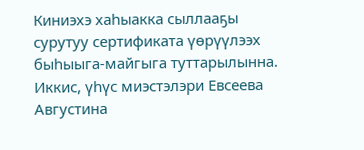Киниэхэ хаһыакка сыллааҕы сурутуу сертификата үөрүүлээх быһыыга-майгыга туттарылынна. Иккис, үһүс миэстэлэри Евсеева Августина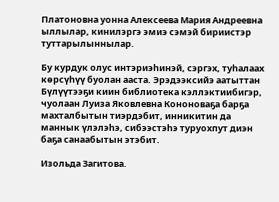Платоновна уонна Алексеева Мария Андреевна ыллылар, кинилэргэ эмиэ сэмэй бириистэр туттарылыннылар.

Бу курдук олус интэриэһинэй, сэргэх, туһалаах көрсүһүү буолан ааста. Эрэдээксийэ аатыттан Бүлүүтээҕи киин библиотека кэллэктиибигэр, чуолаан Луиза Яковлевна Кононоваҕа барҕа махталбытын тиэрдэбит, инникитин да маннык үлэлэһэ, сибээстэһэ туруохпут диэн баҕа санаабытын этэбит.

Изольда Загитова.